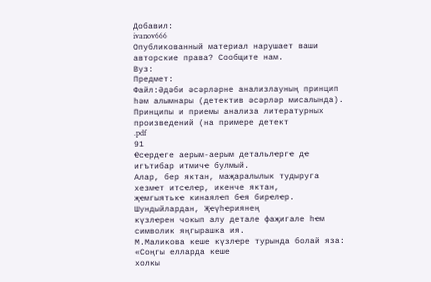Добавил:
ivanov666
Опубликованный материал нарушает ваши авторские права? Сообщите нам.
Вуз:
Предмет:
Файл:Әдәби әсәрләрне анализлауның принцип һәм алымнары (детектив әсәрләр мисалында). Принципы и приемы анализа литературных произведений (на примере детект
.pdf
91
Ҽсҽрдҽге аерым-аерым детальлҽргҽ дҽ игътибар итмичҽ булмый.
Алар, бер яктан, маҗаралылык тудыруга хезмҽт итсҽлҽр, икенче яктан,
җҽмгыятькҽ кинаялҽп бҽя бирҽлҽр. Шундыйлардан, Җҽүһҽриянең
күзлҽрен чокып алу детале фаҗигале һҽм символик яңгырашка ия.
М.Маликова кеше күзлҽре турында болай яза: «Соңгы елларда кеше
холкы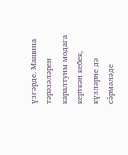үзгәрде. Машина тәрәзәләрен каралтуны модага керткән кебек,
күзләрне дә сӛрмәләде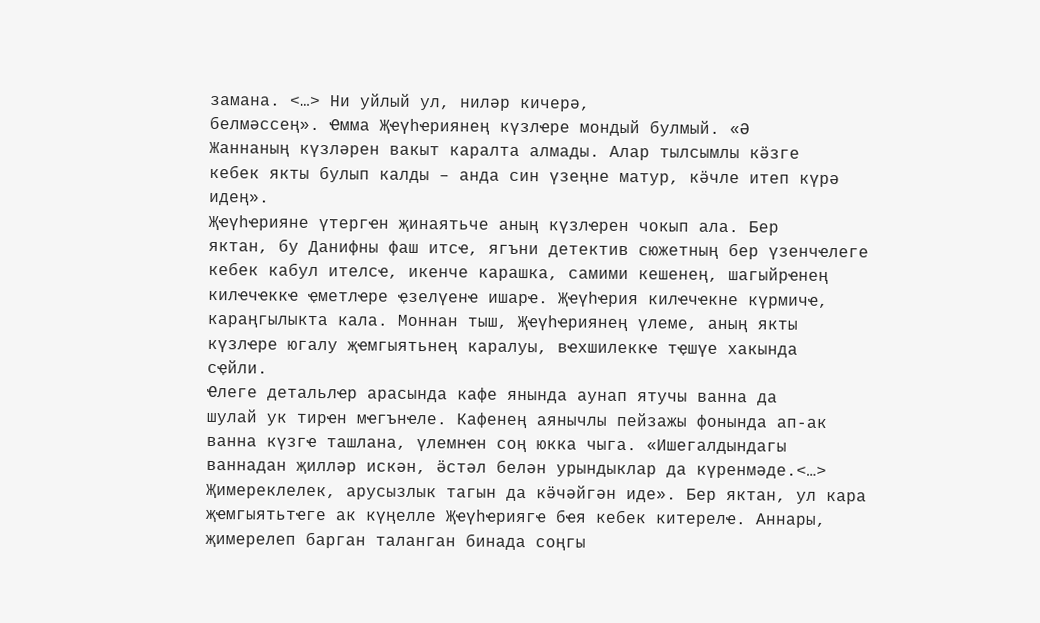замана. <…> Ни уйлый ул, ниләр кичерә,
белмәссең». Ҽмма Җҽүһҽриянең күзлҽре мондый булмый. «Ә
Жаннаның күзләрен вакыт каралта алмады. Алар тылсымлы кӛзге
кебек якты булып калды – анда син үзеңне матур, кӛчле итеп күрә
идең».
Җҽүһҽрияне үтергҽн җинаятьче аның күзлҽрен чокып ала. Бер
яктан, бу Данифны фаш итсҽ, ягъни детектив сюжетның бер үзенчҽлеге
кебек кабул ителсҽ, икенче карашка, самими кешенең, шагыйрҽнең
килҽчҽккҽ ҿметлҽре ҿзелүенҽ ишарҽ. Җҽүһҽрия килҽчҽкне күрмичҽ,
караңгылыкта кала. Моннан тыш, Җҽүһҽриянең үлеме, аның якты
күзлҽре югалу җҽмгыятьнең каралуы, вҽхшилеккҽ тҿшүе хакында
сҿйли.
Ҽлеге детальлҽр арасында кафе янында аунап ятучы ванна да
шулай ук тирҽн мҽгънҽле. Кафенең аянычлы пейзажы фонында ап-ак
ванна күзгҽ ташлана, үлемнҽн соң юкка чыга. «Ишегалдындагы
ваннадан җилләр искән, ӛстәл белән урындыклар да күренмәде.<…>
Җимереклелек, арусызлык тагын да кӛчәйгән иде». Бер яктан, ул кара
җҽмгыятьтҽге ак күңелле Җҽүһҽриягҽ бҽя кебек китерелҽ. Аннары,
җимерелеп барган таланган бинада соңгы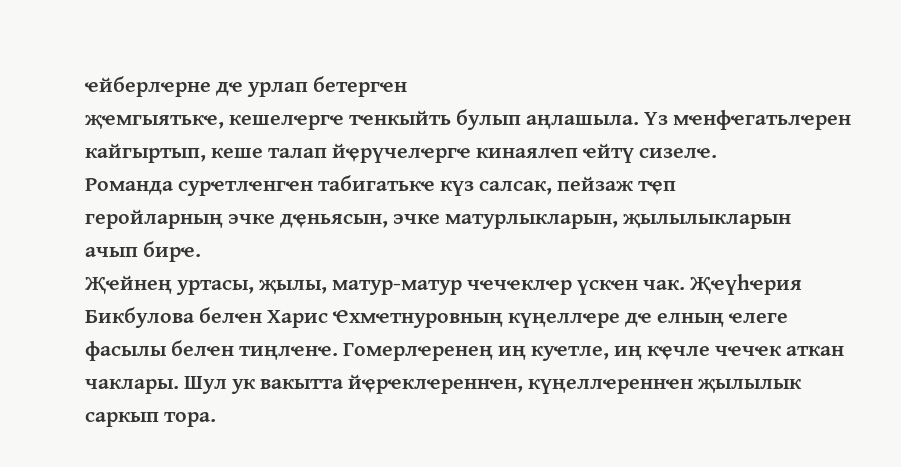ҽйберлҽрне дҽ урлап бетергҽн
җҽмгыятькҽ, кешелҽргҽ тҽнкыйть булып аңлашыла. Үз мҽнфҽгатьлҽрен
кайгыртып, кеше талап йҿрүчелҽргҽ кинаялҽп ҽйтү сизелҽ.
Романда сурҽтлҽнгҽн табигатькҽ күз салсак, пейзаж тҿп
геройларның эчке дҿньясын, эчке матурлыкларын, җылылыкларын
ачып бирҽ.
Җҽйнең уртасы, җылы, матур-матур чҽчҽклҽр үскҽн чак. Җҽүһҽрия
Бикбулова белҽн Харис Ҽхмҽтнуровның күңеллҽре дҽ елның ҽлеге
фасылы белҽн тиңлҽнҽ. Гомерлҽренең иң куҽтле, иң кҿчле чҽчҽк аткан
чаклары. Шул ук вакытта йҿрҽклҽреннҽн, күңеллҽреннҽн җылылык
саркып тора.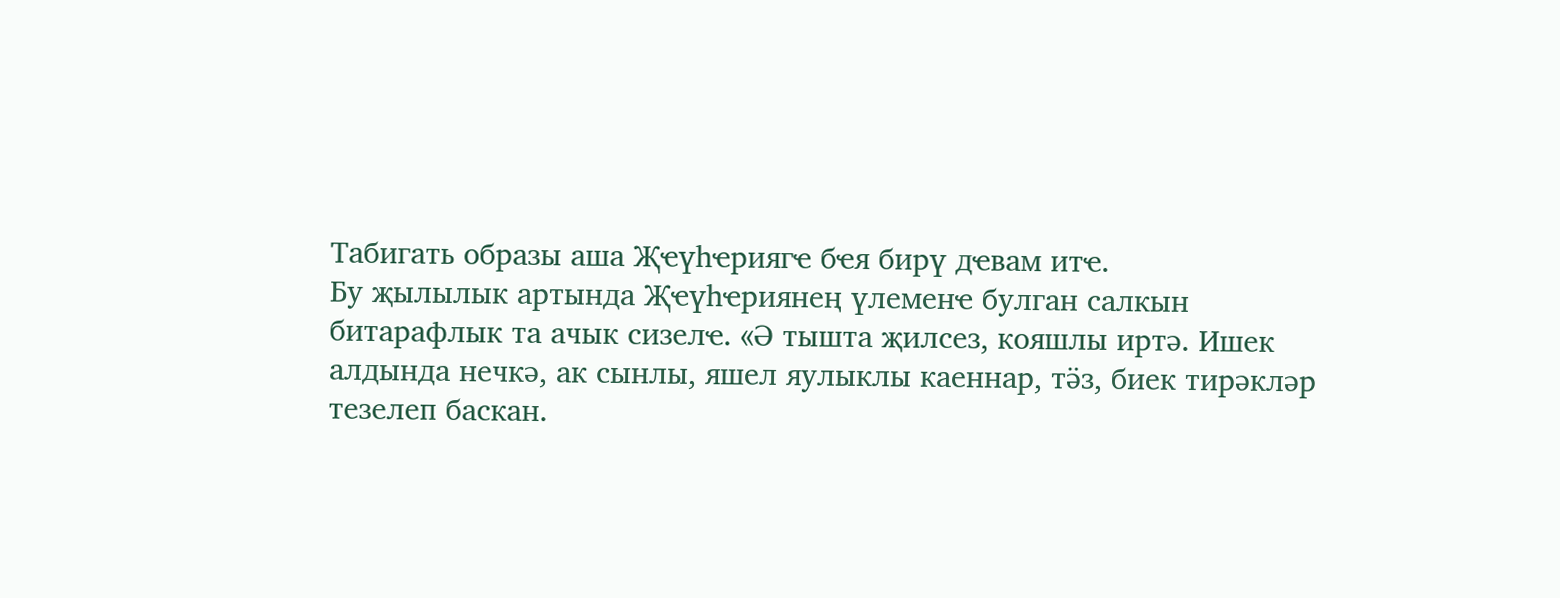Табигать образы аша Җҽүһҽриягҽ бҽя бирү дҽвам итҽ.
Бу җылылык артында Җҽүһҽриянең үлеменҽ булган салкын
битарафлык та ачык сизелҽ. «Ә тышта җилсез, кояшлы иртә. Ишек
алдында нечкә, ак сынлы, яшел яулыклы каеннар, тӛз, биек тирәкләр
тезелеп баскан.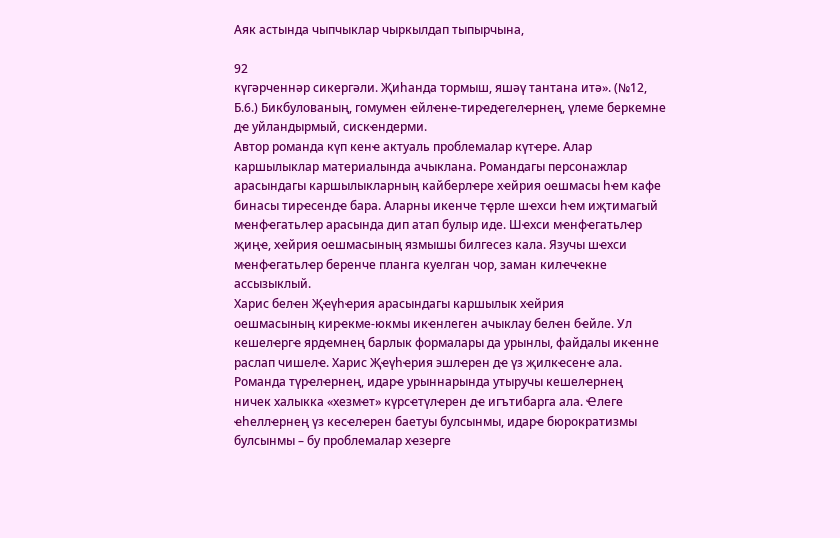Аяк астында чыпчыклар чыркылдап тыпырчына,

92
күгәрченнәр сикергәли. Җиһанда тормыш, яшәү тантана итә». (№12,
Б.6.) Бикбулованың, гомумҽн ҽйлҽнҽ-тирҽдҽгелҽрнең, үлеме беркемне
дҽ уйландырмый, сискҽндерми.
Автор романда күп кенҽ актуаль проблемалар күтҽрҽ. Алар
каршылыклар материалында ачыклана. Романдагы персонажлар
арасындагы каршылыкларның кайберлҽре хҽйрия оешмасы һҽм кафе
бинасы тирҽсендҽ бара. Аларны икенче тҿрле шҽхси һҽм иҗтимагый
мҽнфҽгатьлҽр арасында дип атап булыр иде. Шҽхси мҽнфҽгатьлҽр
җиңҽ, хҽйрия оешмасының язмышы билгесез кала. Язучы шҽхси
мҽнфҽгатьлҽр беренче планга куелган чор, заман килҽчҽкне
ассызыклый.
Харис белҽн Җҽүһҽрия арасындагы каршылык хҽйрия
оешмасының кирҽкме-юкмы икҽнлеген ачыклау белҽн бҽйле. Ул
кешелҽргҽ ярдҽмнең барлык формалары да урынлы, файдалы икҽнне
раслап чишелҽ. Харис Җҽүһҽрия эшлҽрен дҽ үз җилкҽсенҽ ала.
Романда түрҽлҽрнең, идарҽ урыннарында утыручы кешелҽрнең
ничек халыкка «хезмҽт» күрсҽтүлҽрен дҽ игътибарга ала. Ҽлеге
ҽһеллҽрнең үз кесҽлҽрен баетуы булсынмы, идарҽ бюрократизмы
булсынмы – бу проблемалар хҽзерге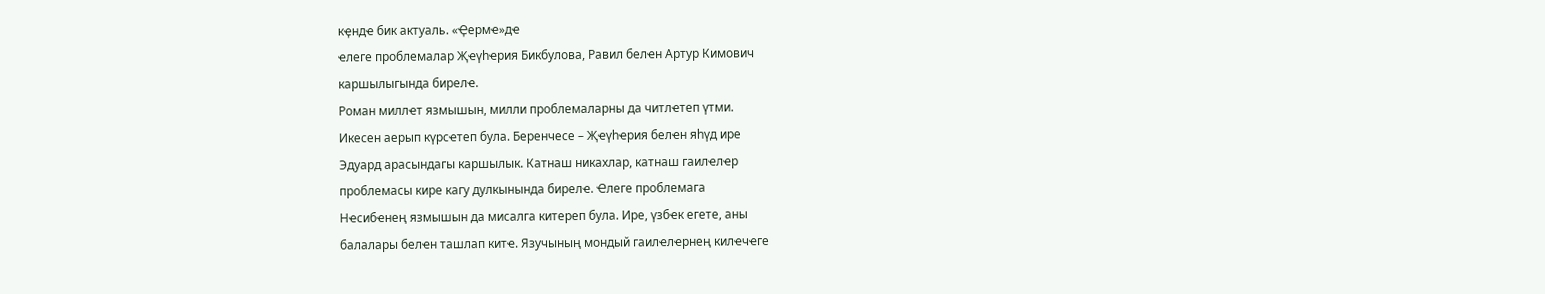кҿндҽ бик актуаль. «Ҿермҽ»дҽ
ҽлеге проблемалар Җҽүһҽрия Бикбулова, Равил белҽн Артур Кимович
каршылыгында бирелҽ.
Роман миллҽт язмышын, милли проблемаларны да читлҽтеп үтми.
Икесен аерып күрсҽтеп була. Беренчесе – Җҽүһҽрия белҽн яһүд ире
Эдуард арасындагы каршылык. Катнаш никахлар, катнаш гаилҽлҽр
проблемасы кире кагу дулкынында бирелҽ. Ҽлеге проблемага
Нҽсибҽнең язмышын да мисалга китереп була. Ире, үзбҽк егете, аны
балалары белҽн ташлап китҽ. Язучының мондый гаилҽлҽрнең килҽчҽге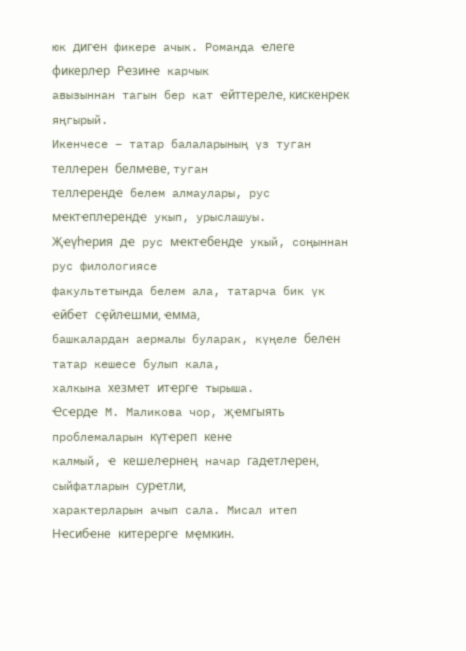юк дигҽн фикере ачык. Романда ҽлеге фикерлҽр Рҽзинҽ карчык
авызыннан тагын бер кат ҽйттерелҽ, кискенрҽк яңгырый.
Икенчесе – татар балаларының үз туган теллҽрен белмҽве, туган
теллҽрендҽ белем алмаулары, рус мҽктҽплҽрендҽ укып, урыслашуы.
Җҽүһҽрия дҽ рус мҽктҽбендҽ укый, соңыннан рус филологиясе
факультетында белем ала, татарча бик үк ҽйбҽт сҿйлҽшми, ҽмма,
башкалардан аермалы буларак, күңеле белҽн татар кешесе булып кала,
халкына хезмҽт итҽргҽ тырыша.
Ҽсҽрдҽ М. Маликова чор, җҽмгыять проблемаларын күтҽреп кенҽ
калмый, ҽ кешелҽрнең начар гадҽтлҽрен, сыйфатларын сурҽтли,
характерларын ачып сала. Мисал итеп Нҽсибҽне китерергҽ мҿмкин.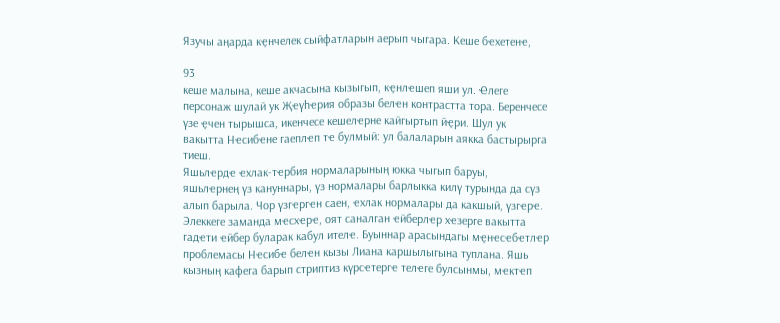Язучы аңарда кҿнчелек сыйфатларын аерып чыгара. Кеше бҽхетенҽ,

93
кеше малына, кеше акчасына кызыгып, кҿнлҽшеп яши ул. Ҽлеге
персонаж шулай ук Җҽүһҽрия образы белҽн контрастта тора. Беренчесе
үзе ҿчен тырышса, икенчесе кешелҽрне кайгыртып йҿри. Шул ук
вакытта Нҽсибҽне гаеплҽп тҽ булмый: ул балаларын аякка бастырырга
тиеш.
Яшьлҽрдҽ ҽхлак-тҽрбия нормаларының юкка чыгып баруы,
яшьлҽрнең үз кануннары, үз нормалары барлыкка килү турында да сүз
алып барыла. Чор үзгҽргҽн саен, ҽхлак нормалары да какшый, үзгҽрҽ.
Элеккеге заманда мҽсхҽрҽ, оят саналган ҽйберлҽр хҽзерге вакытта
гадҽти ҽйбер буларак кабул ителҽ. Буыннар арасындагы мҿнҽсҽбҽтлҽр
проблемасы Нҽсибҽ белҽн кызы Лиана каршылыгына туплана. Яшь
кызның кафега барып стриптиз күрсҽтергҽ телҽге булсынмы, мҽктҽп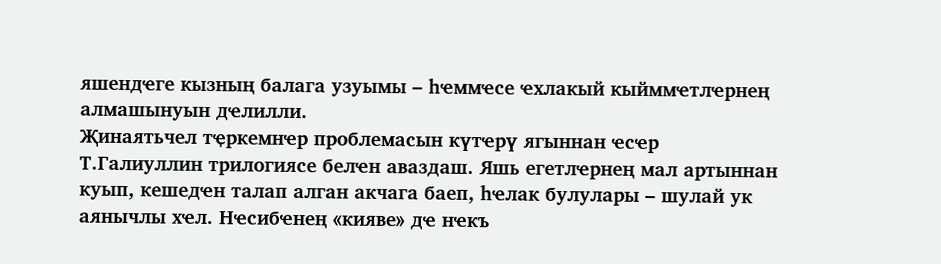яшендҽге кызның балага узуымы – һҽммҽсе ҽхлакый кыйммҽтлҽрнең
алмашынуын дҽлилли.
Җинаятьчел тҿркемнҽр проблемасын күтҽрү ягыннан ҽсҽр
Т.Галиуллин трилогиясе белҽн аваздаш. Яшь егетлҽрнең мал артыннан
куып, кешедҽн талап алган акчага баеп, һҽлак булулары – шулай ук
аянычлы хҽл. Нҽсибҽнең «кияве» дҽ нҽкъ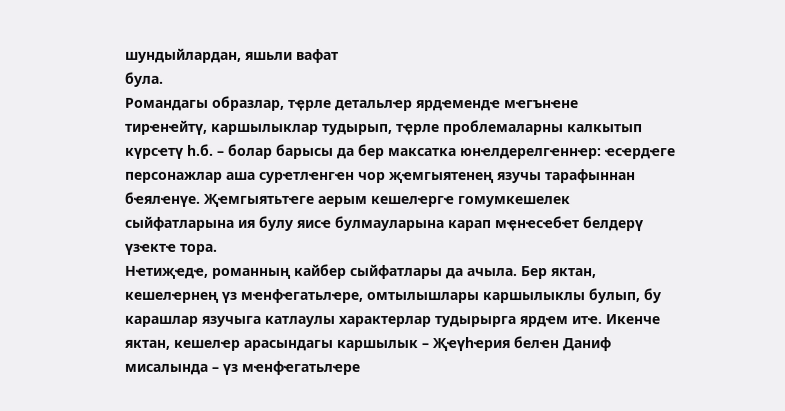шундыйлардан, яшьли вафат
була.
Романдагы образлар, тҿрле детальлҽр ярдҽмендҽ мҽгънҽне
тирҽнҽйтү, каршылыклар тудырып, тҿрле проблемаларны калкытып
күрсҽтү һ.б. – болар барысы да бер максатка юнҽлдерелгҽннҽр: ҽсҽрдҽге
персонажлар аша сурҽтлҽнгҽн чор җҽмгыятенең язучы тарафыннан
бҽялҽнүе. Җҽмгыятьтҽге аерым кешелҽргҽ гомумкешелек
сыйфатларына ия булу яисҽ булмауларына карап мҿнҽсҽбҽт белдерү
үзҽктҽ тора.
Нҽтиҗҽдҽ, романның кайбер сыйфатлары да ачыла. Бер яктан,
кешелҽрнең үз мҽнфҽгатьлҽре, омтылышлары каршылыклы булып, бу
карашлар язучыга катлаулы характерлар тудырырга ярдҽм итҽ. Икенче
яктан, кешелҽр арасындагы каршылык – Җҽүһҽрия белҽн Даниф
мисалында – үз мҽнфҽгатьлҽре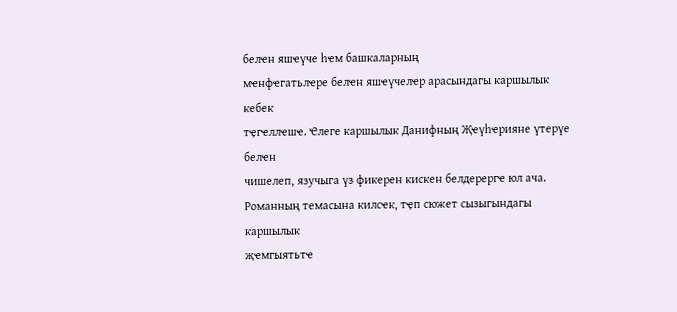белҽн яшҽүче һҽм башкаларның
мҽнфҽгатьлҽре белҽн яшҽүчелҽр арасындагы каршылык кебек
тҿгҽллҽшҽ. Ҽлеге каршылык Данифның Җҽүһҽрияне үтерүе белҽн
чишелеп, язучыга үз фикерен кискен белдерергҽ юл ача.
Романның темасына килсҽк, тҿп сюжет сызыгындагы каршылык
җҽмгыятьтҽ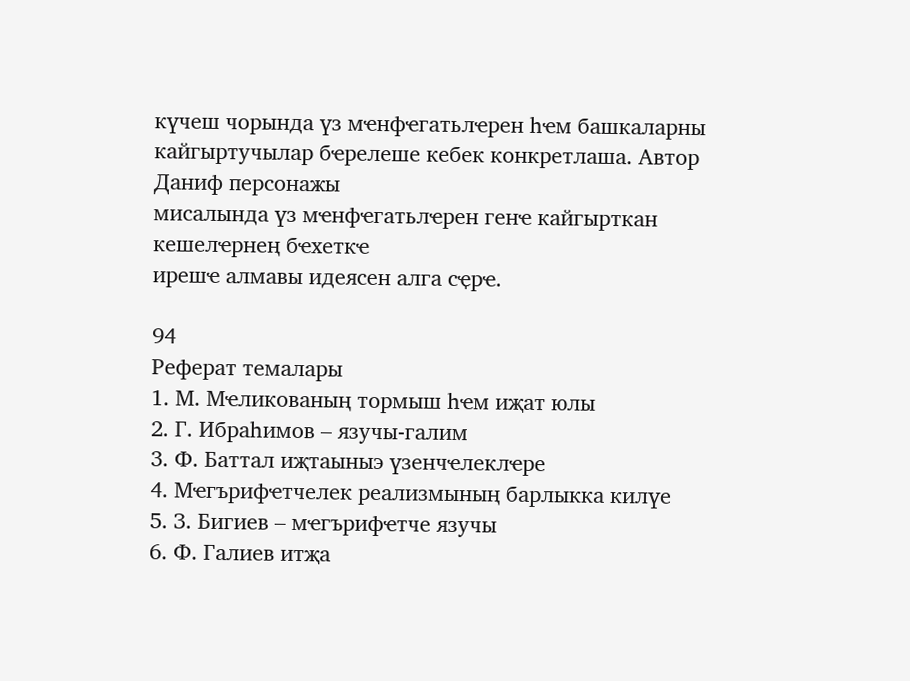күчеш чорында үз мҽнфҽгатьлҽрен һҽм башкаларны
кайгыртучылар бҽрелеше кебек конкретлаша. Автор Даниф персонажы
мисалында үз мҽнфҽгатьлҽрен генҽ кайгырткан кешелҽрнең бҽхеткҽ
ирешҽ алмавы идеясен алга сҿрҽ.

94
Реферат темалары
1. М. Мҽликованың тормыш һҽм иҗат юлы
2. Г. Ибраһимов – язучы-галим
3. Ф. Баттал иҗтаыныэ үзенчҽлеклҽре
4. Мҽгърифҽтчелек реализмының барлыкка килүе
5. З. Бигиев – мҽгърифҽтче язучы
6. Ф. Галиев итҗа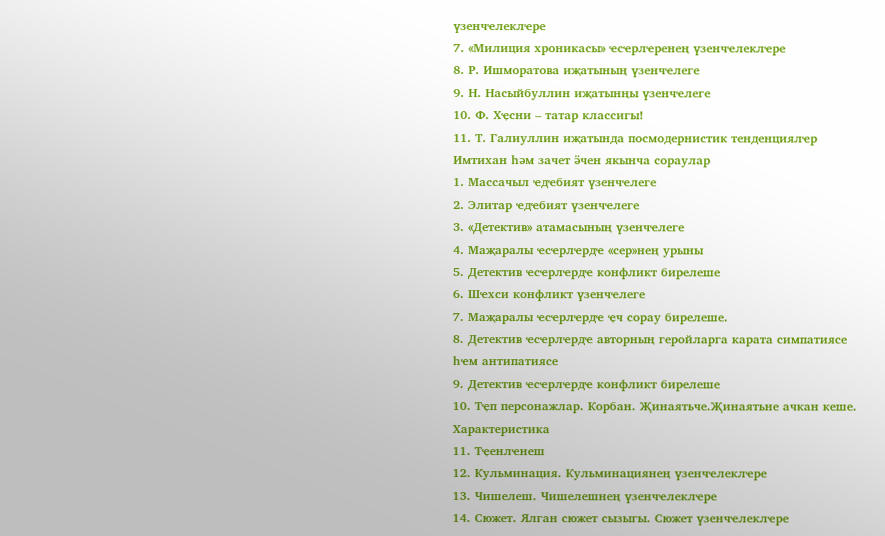үзенчҽлеклҽре
7. «Милиция хроникасы» ҽсҽрлҽренең үзенчҽлеклҽре
8. Р. Ишморатова иҗатының үзенчҽлеге
9. Н. Насыйбуллин иҗатынңы үзенчҽлеге
10. Ф. Хҿсни – татар классигы!
11. Т. Галиуллин иҗатында посмодернистик тенденциялҽр
Имтихан һәм зачет ӛчен якынча сораулар
1. Массачыл ҽдҽбият үзенчҽлеге
2. Элитар ҽдҽбият үзенчҽлеге
3. «Детектив» атамасының үзенчҽлеге
4. Маҗаралы ҽсҽрлҽрдҽ «сер»нең урыны
5. Детектив ҽсҽрлҽрдҽ конфликт бирелеше
6. Шҽхси конфликт үзенчҽлеге
7. Маҗаралы ҽсҽрлҽрдҽ ҿч сорау бирелеше.
8. Детектив ҽсҽрлҽрдҽ авторның геройларга карата симпатиясе
һҽм антипатиясе
9. Детектив ҽсҽрлҽрдҽ конфликт бирелеше
10. Тҿп персонажлар. Корбан. Җинаятьче.Җинаятьне ачкан кеше.
Характеристика
11. Тҿенлҽнеш
12. Кульминация. Кульминациянең үзенчҽлеклҽре
13. Чишелеш. Чишелешнең үзенчҽлеклҽре
14. Сюжет. Ялган сюжет сызыгы. Сюжет үзенчҽлеклҽре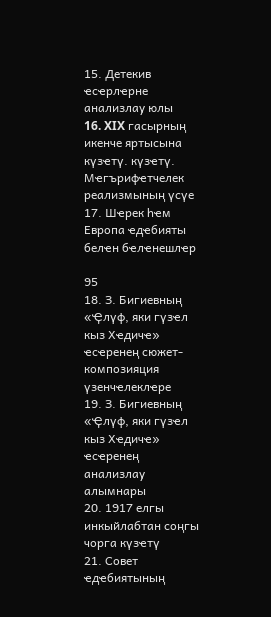15. Детекив ҽсҽрлҽрне анализлау юлы
16. XIX гасырның икенче яртысына күзҽтү. күзҽтү.
Мҽгърифҽтчелек реализмының үсүе
17. Шҽрек һҽм Европа ҽдҽбияты белҽн бҽлҽнешлҽр

95
18. З. Бигиевның «Ҿлүф, яки гүзҽл кыз Хҽдичҽ» ҽсҽренең сюжет-
композияция үзенчҽлеклҽре
19. З. Бигиевның «Ҿлүф, яки гүзҽл кыз Хҽдичҽ» ҽсҽренең
анализлау алымнары
20. 1917 елгы инкыйлабтан соңгы чорга күзҽтү
21. Совет ҽдҽбиятының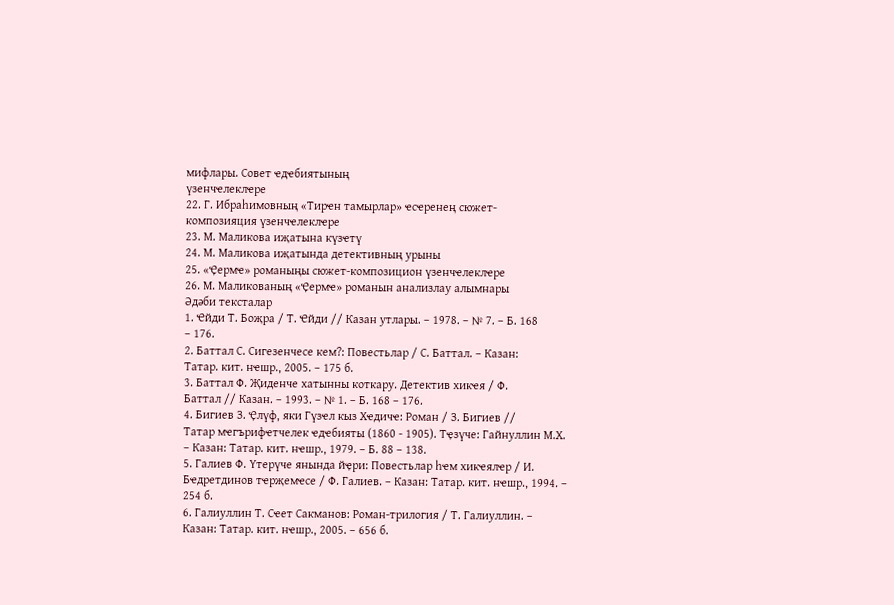мифлары. Совет ҽдҽбиятының
үзенчҽлеклҽре
22. Г. Ибраһимовның «Тирҽн тамырлар» ҽсҽренең сюжет-
композияция үзенчҽлеклҽре
23. М. Маликова иҗатына күзҽтү
24. М. Маликова иҗатында детективның урыны
25. «Ҿермҽ» романыңы сюжет-композицион үзенчҽлеклҽре
26. М. Маликованың «Ҿермҽ» романын анализлау алымнары
Әдәби тексталар
1. Ҽйди Т. Боҗра / Т. Ҽйди // Казан утлары. – 1978. – № 7. – Б. 168
– 176.
2. Баттал С. Сигезенчесе кем?: Повестьлар / С. Баттал. – Казан:
Татар. кит. нҽшр., 2005. – 175 б.
3. Баттал Ф. Җиденче хатынны коткару. Детектив хикҽя / Ф.
Баттал // Казан. – 1993. – № 1. – Б. 168 – 176.
4. Бигиев З. Ҿлүф, яки Гүзҽл кыз Хҽдичҽ: Роман / З. Бигиев //
Татар мҽгърифҽтчелек ҽдҽбияты (1860 - 1905). Тҿзүче: Гайнуллин М.Х.
– Казан: Татар. кит. нҽшр., 1979. – Б. 88 – 138.
5. Галиев Ф. Үтерүче янында йҿри: Повестьлар һҽм хикҽялҽр / И.
Бҽдретдинов тҽрҗемҽсе / Ф. Галиев. – Казан: Татар. кит. нҽшр., 1994. –
254 б.
6. Галиуллин Т. Сҽет Сакманов: Роман-трилогия / Т. Галиуллин. –
Казан: Татар. кит. нҽшр., 2005. – 656 б.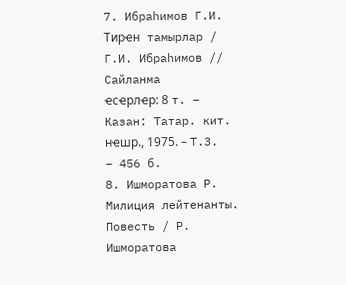7. Ибраһимов Г.И. Тирҽн тамырлар / Г.И. Ибраһимов // Сайланма
ҽсҽрлҽр: 8 т. – Казан: Татар. кит. нҽшр., 1975. – Т.3. – 456 б.
8. Ишморатова Р. Милиция лейтенанты. Повесть / Р. Ишморатова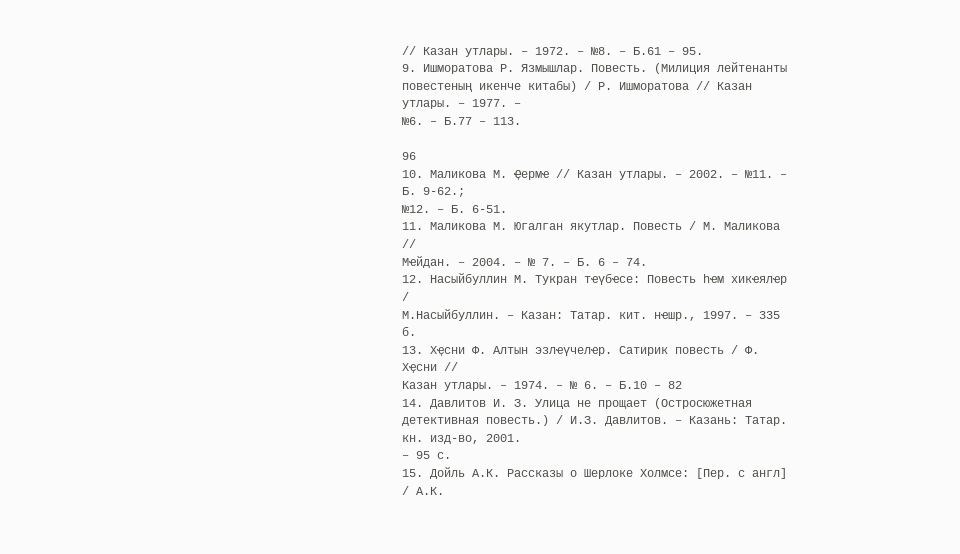// Казан утлары. – 1972. – №8. – Б.61 – 95.
9. Ишморатова Р. Язмышлар. Повесть. (Милиция лейтенанты
повестеның икенче китабы) / Р. Ишморатова // Казан утлары. – 1977. –
№6. – Б.77 – 113.

96
10. Маликова М. Ҿермҽ // Казан утлары. – 2002. – №11. – Б. 9-62.;
№12. – Б. 6-51.
11. Маликова М. Югалган якутлар. Повесть / М. Маликова //
Мҽйдан. – 2004. – № 7. – Б. 6 – 74.
12. Насыйбуллин М. Тукран тҽүбҽсе: Повесть һҽм хикҽялҽр /
М.Насыйбуллин. – Казан: Татар. кит. нҽшр., 1997. – 335 б.
13. Хҿсни Ф. Алтын эзлҽүчелҽр. Сатирик повесть / Ф. Хҿсни //
Казан утлары. – 1974. – № 6. – Б.10 – 82
14. Давлитов И. З. Улица не прощает (Остросюжетная
детективная повесть.) / И.З. Давлитов. – Казань: Татар. кн. изд-во, 2001.
– 95 с.
15. Дойль А.К. Рассказы о Шерлоке Холмсе: [Пер. с англ] / А.К.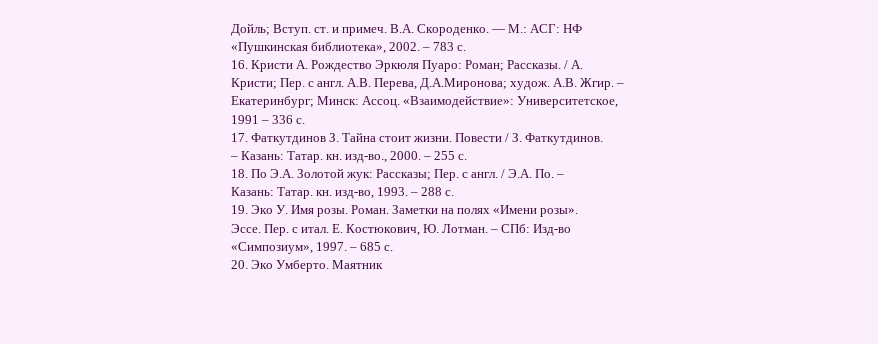Дойль; Вступ. ст. и примеч. В.А. Скороденко. — М.: АСГ: НФ
«Пушкинская библиотека», 2002. – 783 с.
16. Кристи А. Рождество Эркюля Пуаро: Роман; Рассказы. / А.
Кристи; Пер. с англ. А.В. Перева, Д.А.Миронова; худож. А.В. Жгир. –
Екатеринбург; Минск: Ассоц. «Взаимодействие»: Университетское,
1991 – 336 с.
17. Фаткутдинов З. Тайна стоит жизни. Повести / З. Фаткутдинов.
– Казань: Татар. кн. изд-во., 2000. – 255 с.
18. По Э.А. Золотой жук: Рассказы; Пер. с англ. / Э.А. По. –
Казань: Татар. кн. изд-во, 1993. – 288 с.
19. Эко У. Имя розы. Роман. Заметки на полях «Имени розы».
Эссе. Пер. с итал. Е. Костюкович, Ю. Лотман. – СПб: Изд-во
«Симпозиум», 1997. – 685 с.
20. Эко Умберто. Маятник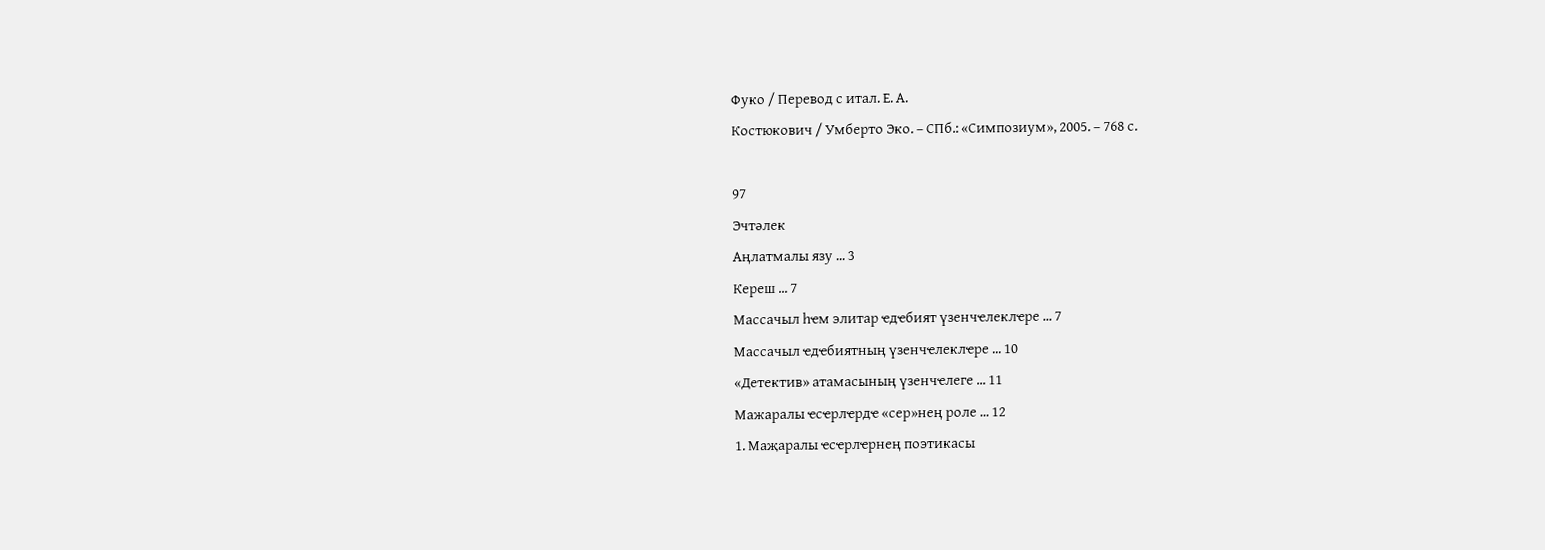Фуко / Перевод с итал. Е. А.
Костюкович / Умберто Эко. – СПб.: «Симпозиум», 2005. – 768 с.

97
Эчтәлек
Аңлатмалы язу ... 3
Кереш ... 7
Массачыл һҽм элитар ҽдҽбият үзенчҽлеклҽре ... 7
Массачыл ҽдҽбиятның үзенчҽлеклҽре ... 10
«Детектив» атамасының үзенчҽлеге ... 11
Мажаралы ҽсҽрлҽрдҽ «сер»нең роле ... 12
1. Маҗаралы ҽсҽрлҽрнең поэтикасы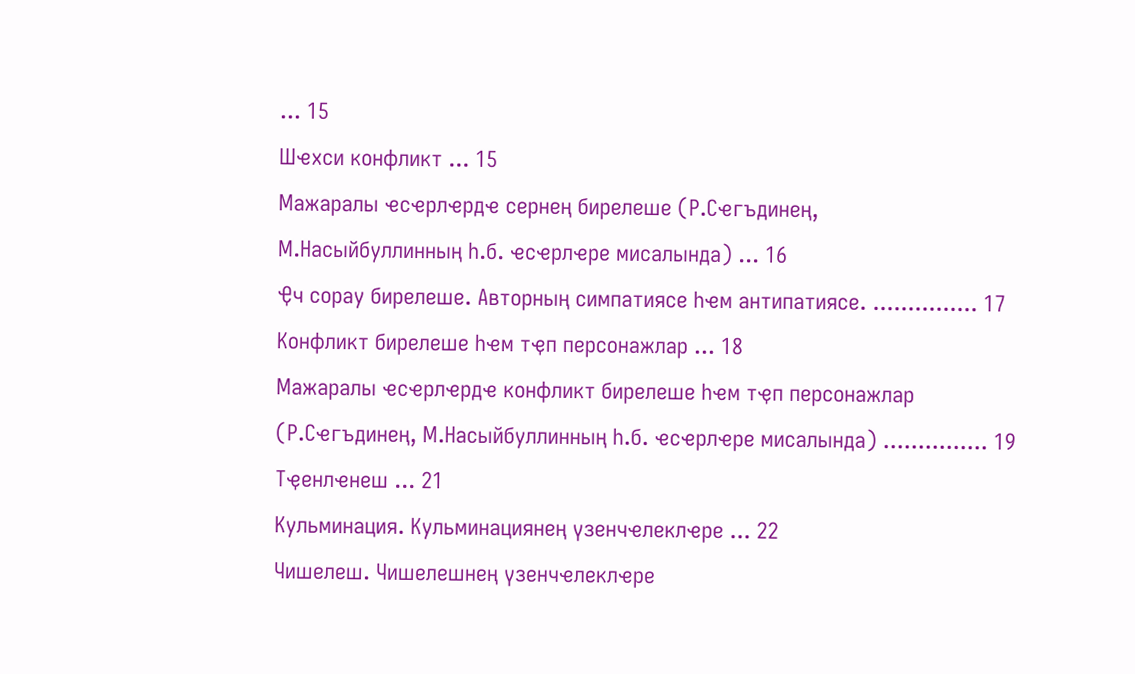... 15
Шҽхси конфликт ... 15
Мажаралы ҽсҽрлҽрдҽ сернең бирелеше (Р.Сҽгъдинең,
М.Насыйбуллинның һ.б. ҽсҽрлҽре мисалында) ... 16
Ҿч сорау бирелеше. Авторның симпатиясе һҽм антипатиясе. ............... 17
Конфликт бирелеше һҽм тҿп персонажлар ... 18
Мажаралы ҽсҽрлҽрдҽ конфликт бирелеше һҽм тҿп персонажлар
(Р.Сҽгъдинең, М.Насыйбуллинның һ.б. ҽсҽрлҽре мисалында) ............... 19
Тҿенлҽнеш ... 21
Кульминация. Кульминациянең үзенчҽлеклҽре ... 22
Чишелеш. Чишелешнең үзенчҽлеклҽре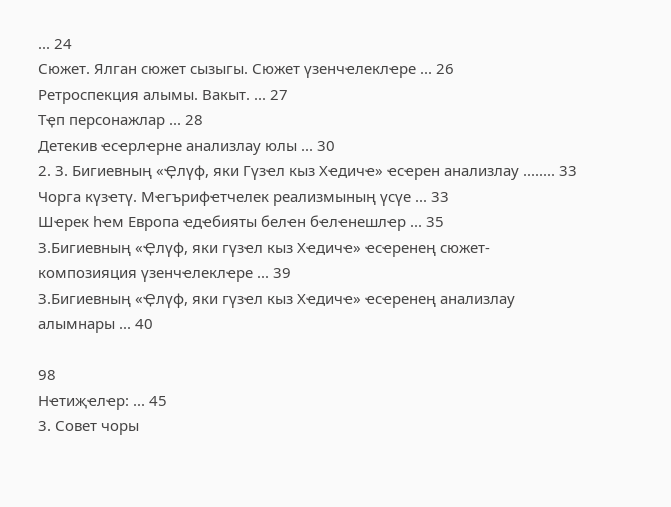... 24
Сюжет. Ялган сюжет сызыгы. Сюжет үзенчҽлеклҽре ... 26
Ретроспекция алымы. Вакыт. ... 27
Тҿп персонажлар ... 28
Детекив ҽсҽрлҽрне анализлау юлы ... 30
2. З. Бигиевның «Ҿлүф, яки Гүзҽл кыз Хҽдичҽ» ҽсҽрен анализлау ........ 33
Чорга күзҽтү. Мҽгърифҽтчелек реализмының үсүе ... 33
Шҽрек һҽм Европа ҽдҽбияты белҽн бҽлҽнешлҽр ... 35
З.Бигиевның «Ҿлүф, яки гүзҽл кыз Хҽдичҽ» ҽсҽренең сюжет-
композияция үзенчҽлеклҽре ... 39
З.Бигиевның «Ҿлүф, яки гүзҽл кыз Хҽдичҽ» ҽсҽренең анализлау
алымнары ... 40

98
Нҽтиҗҽлҽр: ... 45
3. Совет чоры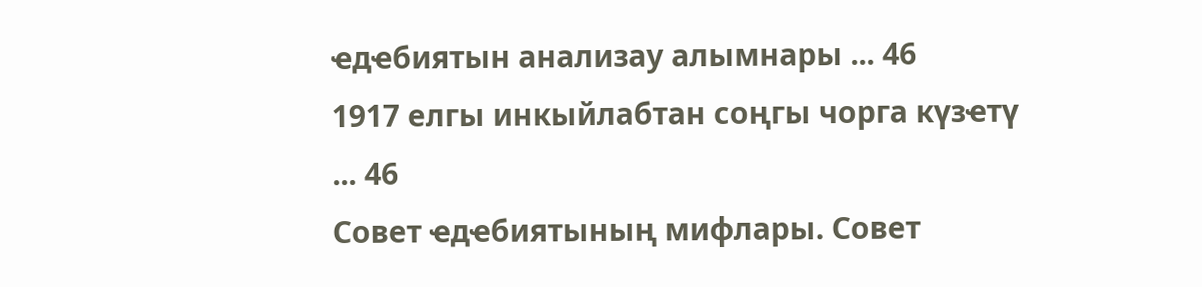ҽдҽбиятын анализау алымнары ... 46
1917 елгы инкыйлабтан соңгы чорга күзҽтү ... 46
Совет ҽдҽбиятының мифлары. Совет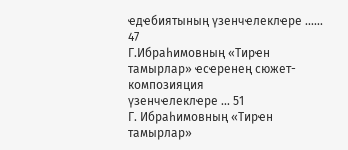ҽдҽбиятының үзенчҽлеклҽре ...... 47
Г.Ибраһимовның «Тирҽн тамырлар» ҽсҽренең сюжет-композияция
үзенчҽлеклҽре ... 51
Г. Ибраһимовның «Тирҽн тамырлар»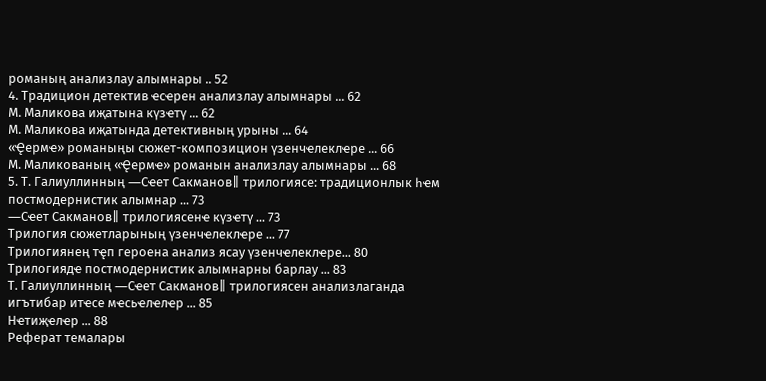романың анализлау алымнары .. 52
4. Традицион детектив ҽсҽрен анализлау алымнары ... 62
М. Маликова иҗатына күзҽтү ... 62
М. Маликова иҗатында детективның урыны ... 64
«Ҿермҽ» романыңы сюжет-композицион үзенчҽлеклҽре ... 66
М. Маликованың «Ҿермҽ» романын анализлау алымнары ... 68
5. Т. Галиуллинның ―Сҽет Сакманов‖ трилогиясе: традиционлык һҽм
постмодернистик алымнар ... 73
―Сҽет Сакманов‖ трилогиясенҽ күзҽтү ... 73
Трилогия сюжетларының үзенчҽлеклҽре ... 77
Трилогиянең тҿп героена анализ ясау үзенчҽлеклҽре... 80
Трилогиядҽ постмодернистик алымнарны барлау ... 83
Т. Галиуллинның ―Сҽет Сакманов‖ трилогиясен анализлаганда
игътибар итҽсе мҽсьҽлҽлҽр ... 85
Нҽтиҗҽлҽр ... 88
Реферат темалары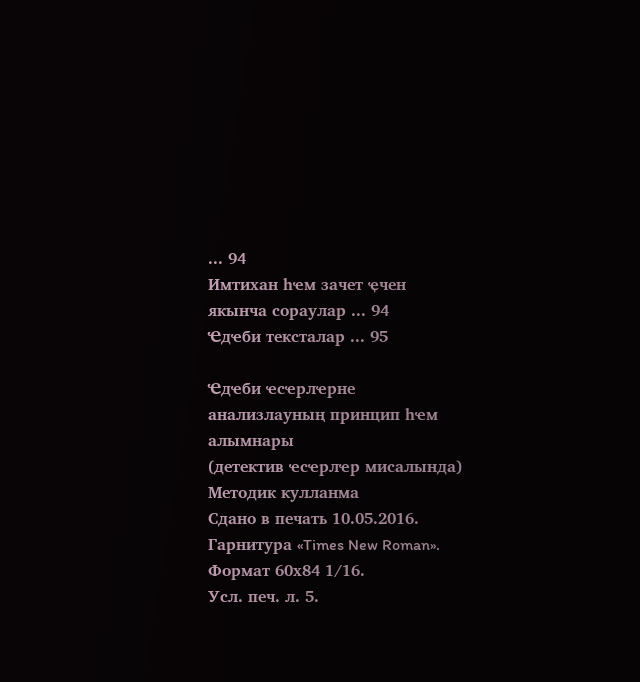... 94
Имтихан һҽм зачет ҿчен якынча сораулар ... 94
Ҽдҽби тексталар ... 95

Ҽдҽби ҽсҽрлҽрне анализлауның принцип һҽм алымнары
(детектив ҽсҽрлҽр мисалында)
Методик кулланма
Сдано в печать 10.05.2016. Гарнитура «Times New Roman».
Формат 60х84 1/16.
Усл. печ. л. 5.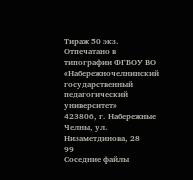Тираж 50 экз.
Отпечатано в типографии ФГБОУ ВО «Набережночелнинский
государственный педагогический университет»
423806, г. Набережные Челны, ул. Низаметдинова, 28
99
Соседние файлы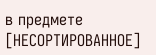в предмете [НЕСОРТИРОВАННОЕ]